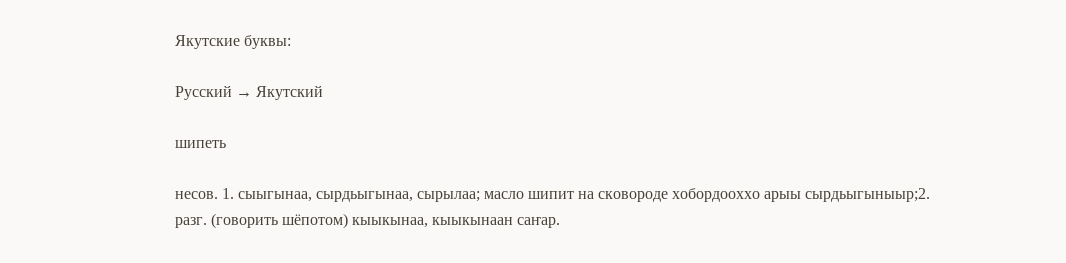Якутские буквы:

Русский → Якутский

шипеть

несов. 1. сыыгынаа, сырдьыгынаа, сырылаа; масло шипит на сковороде хобордооххо арыы сырдьыгыныыр;2. разг. (говорить шёпотом) кыыкынаа, кыыкынаан саҥар.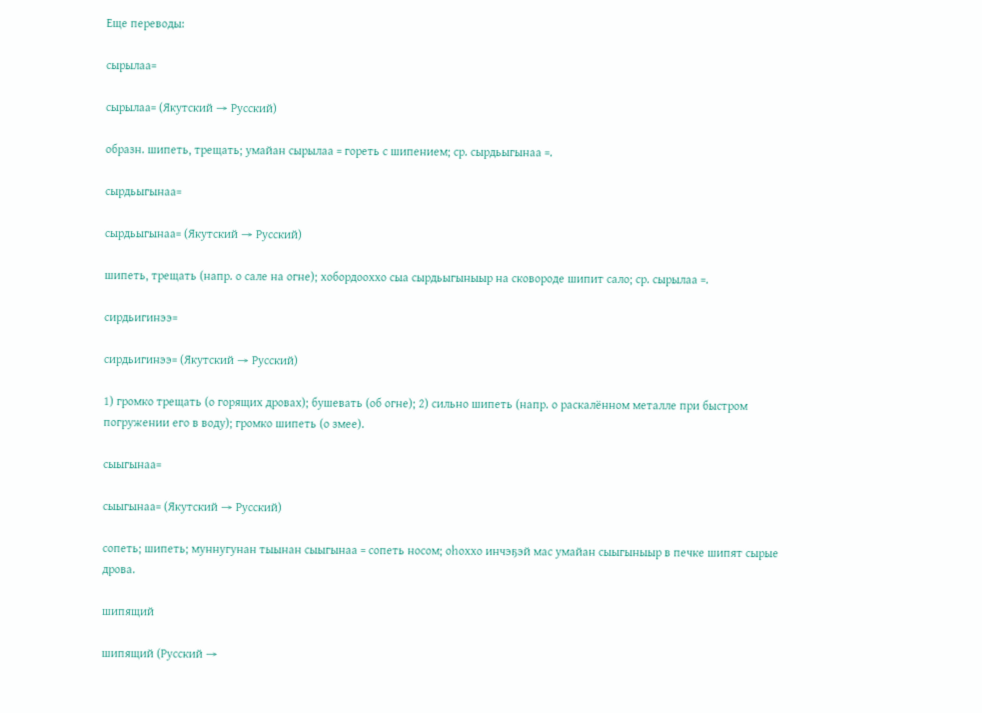Еще переводы:

сырылаа=

сырылаа= (Якутский → Русский)

образн. шипеть, трещать; умайан сырылаа = гореть с шипением; ср. сырдьыгынаа =.

сырдьыгынаа=

сырдьыгынаа= (Якутский → Русский)

шипеть, трещать (напр. о сале на огне); хобордооххо сыа сырдьыгыныыр на сковороде шипит сало; ср. сырылаа =.

сирдьигинээ=

сирдьигинээ= (Якутский → Русский)

1) громко трещать (о горящих дровах); бушевать (об огне); 2) сильно шипеть (напр. о раскалённом металле при быстром погружении его в воду); громко шипеть (о змее).

сыыгынаа=

сыыгынаа= (Якутский → Русский)

сопеть; шипеть; муннугунан тыынан сыыгынаа = сопеть носом; оһоххо инчэҕэй мас умайан сыыгыныыр в печке шипят сырые дрова.

шипящий

шипящий (Русский →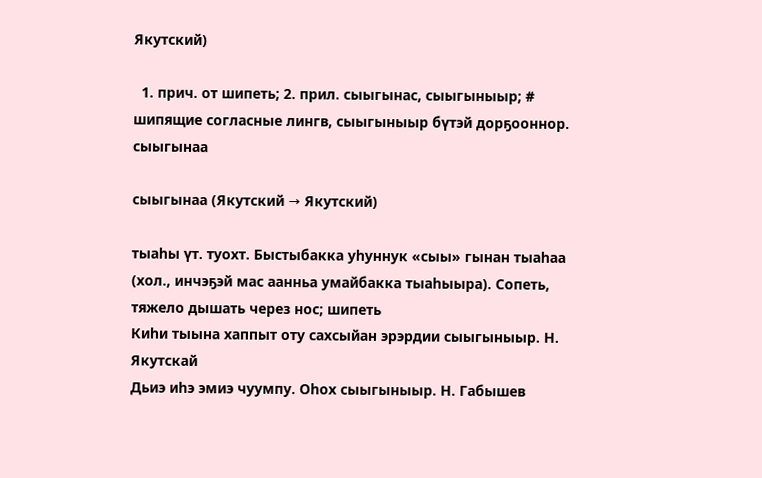Якутский)

  1. прич. от шипеть; 2. прил. сыыгынас, сыыгыныыр; # шипящие согласные лингв, сыыгыныыр бүтэй дорҕооннор.
сыыгынаа

сыыгынаа (Якутский → Якутский)

тыаһы үт. туохт. Быстыбакка уһуннук «сыы» гынан тыаһаа (хол., инчэҕэй мас аанньа умайбакка тыаһыыра). Сопеть, тяжело дышать через нос; шипеть
Киһи тыына хаппыт оту сахсыйан эрэрдии сыыгыныыр. Н. Якутскай
Дьиэ иһэ эмиэ чуумпу. Оһох сыыгыныыр. Н. Габышев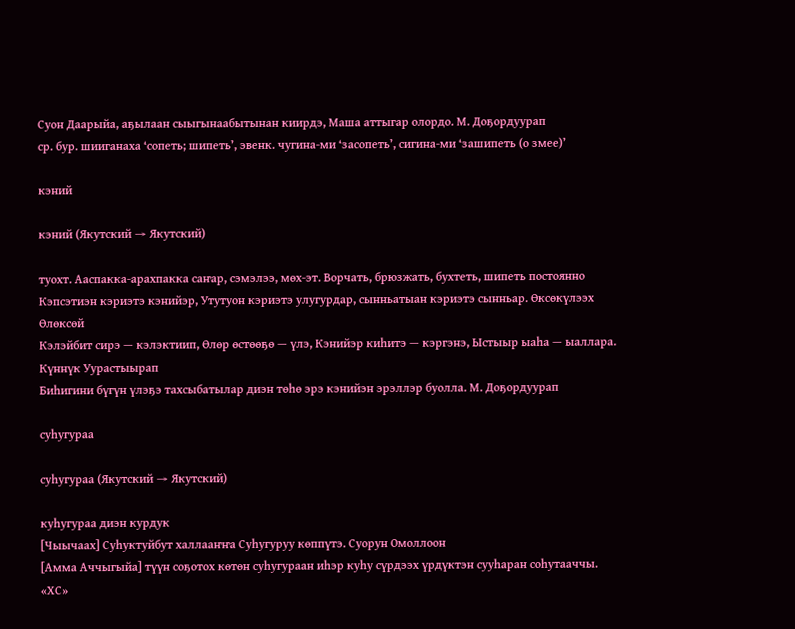Суон Даарыйа, аҕылаан сыыгынаабытынан киирдэ, Маша аттыгар олордо. М. Доҕордуурап
ср. бур. шииганаха ‘сопеть; шипеть’, эвенк. чугина-ми ‘засопеть’, сигина-ми ‘зашипеть (о змее)’

кэний

кэний (Якутский → Якутский)

туохт. Ааспакка-арахпакка саҥар, сэмэлээ, мөх-эт. Ворчать, брюзжать, бухтеть, шипеть постоянно
Кэпсэтиэн кэриэтэ кэнийэр, Утутуон кэриэтэ улугурдар, сынньатыан кэриэтэ сынньар. Өксөкүлээх Өлөксөй
Кэлэйбит сирэ — кэлэктиип, Өлөр өстөөҕө — үлэ, Кэнийэр киһитэ — кэргэнэ, Ыстыыр ыаһа — ыаллара. Күннүк Уурастыырап
Биһигини бүгүн үлэҕэ тахсыбатылар диэн төһө эрэ кэнийэн эрэллэр буолла. М. Доҕордуурап

суһугураа

суһугураа (Якутский → Якутский)

куһугураа диэн курдук
[Чыычаах] Суһуктуйбут халлааҥҥа Суһугуруу көппүтэ. Суорун Омоллоон
[Амма Аччыгыйа] түүн соҕотох көтөн суһугураан иһэр куһу сүрдээх үрдүктэн сууһаран соһутааччы. «ХС»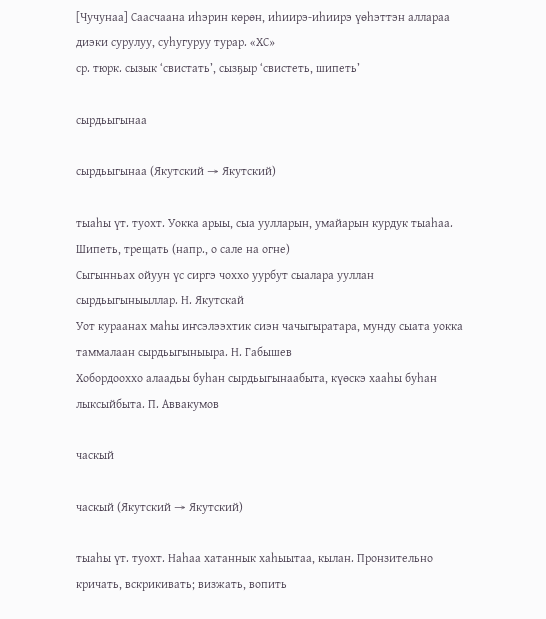[Чучунаа] Саасчаана иһэрин көрөн, иһиирэ-иһиирэ үөһэттэн аллараа диэки сурулуу, суһугуруу турар. «ХС»
ср. тюрк. сызык ‘свистать’, сызҕыр ‘свистеть, шипеть’

сырдьыгынаа

сырдьыгынаа (Якутский → Якутский)

тыаһы үт. туохт. Уокка арыы, сыа уулларын, умайарын курдук тыаһаа. Шипеть, трещать (напр., о сале на огне)
Сыгынньах ойуун үс сиргэ чоххо уурбут сыалара ууллан сырдьыгыныыллар. Н. Якутскай
Уот кураанах маһы иҥсэлээхтик сиэн чачыгыратара, мунду сыата уокка таммалаан сырдьыгыныыра. Н. Габышев
Хобордооххо алаадьы буһан сырдьыгынаабыта, күөскэ хааһы буһан лыксыйбыта. П. Аввакумов

часкый

часкый (Якутский → Якутский)

тыаһы үт. туохт. Наһаа хатаннык хаһыытаа, кылан. Пронзительно кричать, вскрикивать; визжать, вопить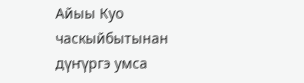Айыы Куо часкыйбытынан дүҥүргэ умса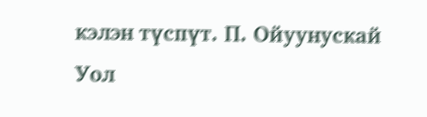кэлэн түспүт. П. Ойуунускай
Уол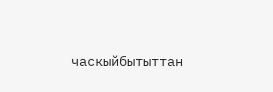часкыйбытыттан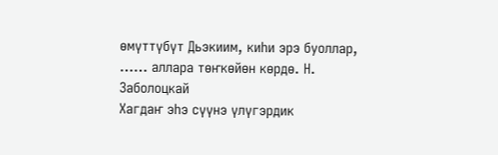өмүттүбүт Дьэкиим, киһи эрэ буоллар, …… аллара төҥкөйөн көрдө. Н. Заболоцкай
Хагдаҥ эһэ сүүнэ үлүгэрдик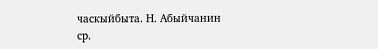часкыйбыта. Н. Абыйчанин
ср.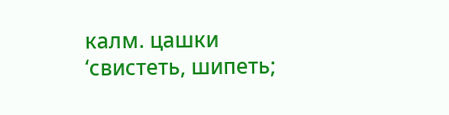калм. цашки ‘свистеть, шипеть;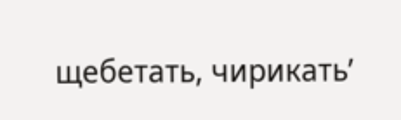щебетать, чирикать’